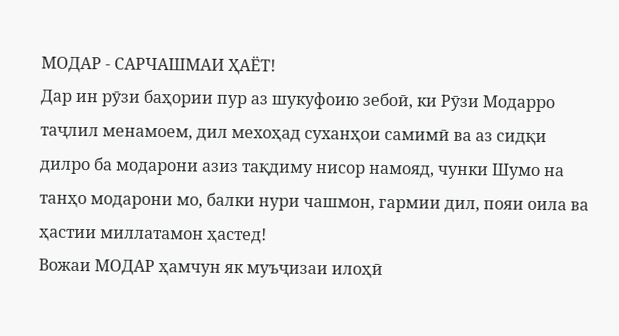МОДАР - САРЧАШМАИ ҲАЁТ!
Дар ин рӯзи баҳории пур аз шукуфоию зебоӣ, ки Рӯзи Модарро таҷлил менамоем, дил мехоҳад суханҳои самимӣ ва аз сидқи дилро ба модарони азиз тақдиму нисор намояд, чунки Шумо на танҳо модарони мо, балки нури чашмон, гармии дил, пояи оила ва ҳастии миллатамон ҳастед!
Вожаи МОДАР ҳамчун як муъҷизаи илоҳӣ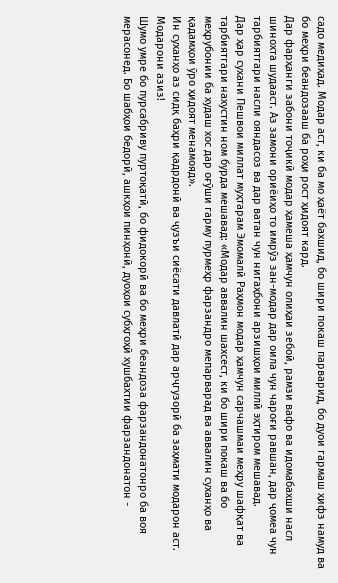садо медиҳад. Модар аст, ки ба мо ҳаёт бахшид, бо шири покаш парварид, бо дуои гармаш ҳифз намуд ва бо меҳри беандозааш ба роҳи рост ҳидоят кард.
Дар фарҳанги забони тоҷикӣ модар ҳамеша ҳамчун олиҳаи зебоӣ, рамзи вафо ва идомабахши насл шинохта шудааст. Аз замони ориёиҳо то имрӯз зан-модар дар оила чун чароғи равшан, дар ҷомеа чун тарбиятгари насли ояндасоз ва дар ватан чун нигаҳбони арзишҳои миллӣ эҳтиром мешавад.
Дар ҳар сухани Пешвои миллат муҳтарам Эмомалӣ Раҳмон модар ҳамчун сарчашмаи меҳру шафқат ва тарбиятгари нахустин ном бурда мешавад: «Модар аввалин шахсест, ки бо шири покаш ва бо меҳрубонии ба худаш хос дар оғӯши гарму пурмеҳр фарзандро мепарварад ва аввалин суханҳо ва қадамҳои ӯро ҳидоят менамояд».
Ин суханҳо аз сидқ баҳри қадрдонӣ ва ҷузъи сиёсати давлатӣ дар арҷгузорӣ ба заҳмати модарон аст.
Модарони азиз!
Шумо умре бо пурсабриву пуртоқатӣ, бо фидокорӣ ва бо меҳри беандоза фарзандонатонро ба воя мерасонед. Бо шабҳои бедорӣ, ашкҳои пинҳонӣ, дуоҳои субҳгоҳӣ хушбахтии фарзандонатон -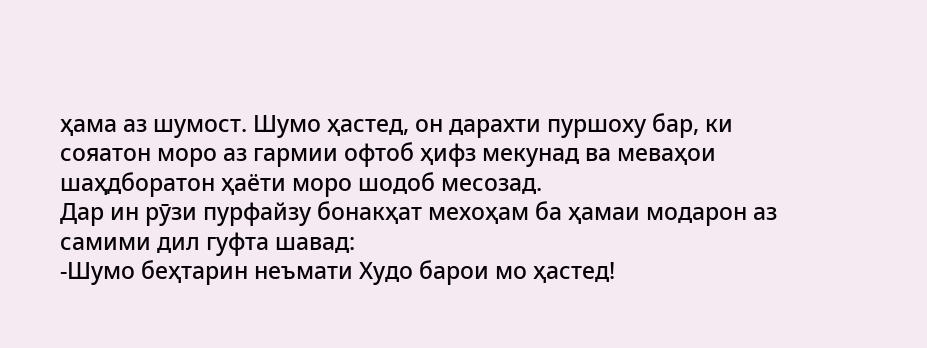ҳама аз шумост. Шумо ҳастед, он дарахти пуршоху бар, ки сояатон моро аз гармии офтоб ҳифз мекунад ва меваҳои шаҳдборатон ҳаёти моро шодоб месозад.
Дар ин рӯзи пурфайзу бонакҳат мехоҳам ба ҳамаи модарон аз самими дил гуфта шавад:
-Шумо беҳтарин неъмати Худо барои мо ҳастед!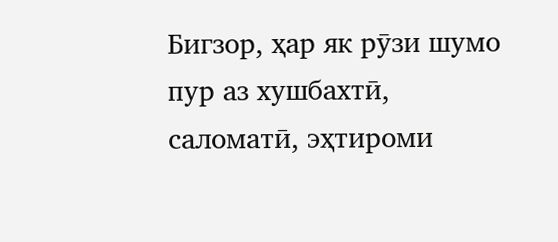Бигзор, ҳар як рӯзи шумо пур аз хушбахтӣ, саломатӣ, эҳтироми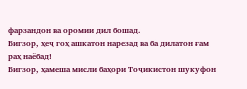фарзандон ва оромии дил бошад.
Бигзор, ҳеҷ гоҳ ашкатон нарезад ва ба дилатон ғам раҳ наёбад!
Бигзор, ҳамеша мисли баҳори Тоҷикистон шукуфон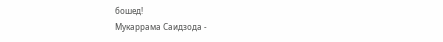бошед!
Мукаррама Саидзода -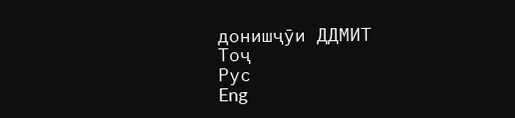донишҷӯи ДДМИТ
Тоҷ
Рус
Eng